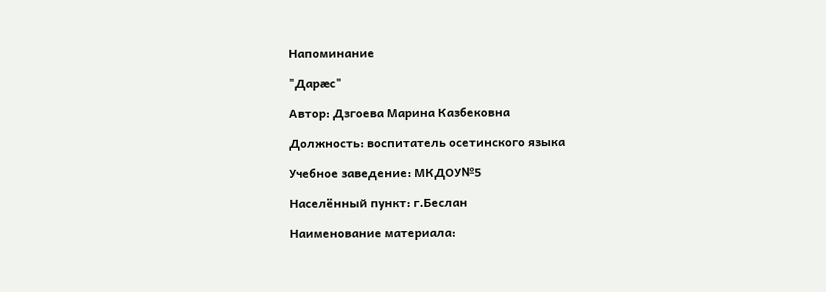Напоминание

"Дарæс"

Автор: Дзгоева Марина Казбековна

Должность: воспитатель осетинского языка

Учебное заведение: МКДОУ№5

Населённый пункт: г.Беслан

Наименование материала: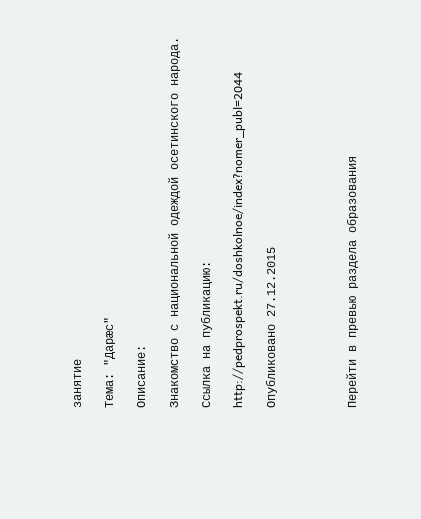занятие

Тема: "Дарæс"

Описание:

Знакомство с национальной одеждой осетинского народа.

Ссылка на публикацию:

http://pedprospekt.ru/doshkolnoe/index?nomer_publ=2044

Опубликовано 27.12.2015




Перейти в превью раздела образования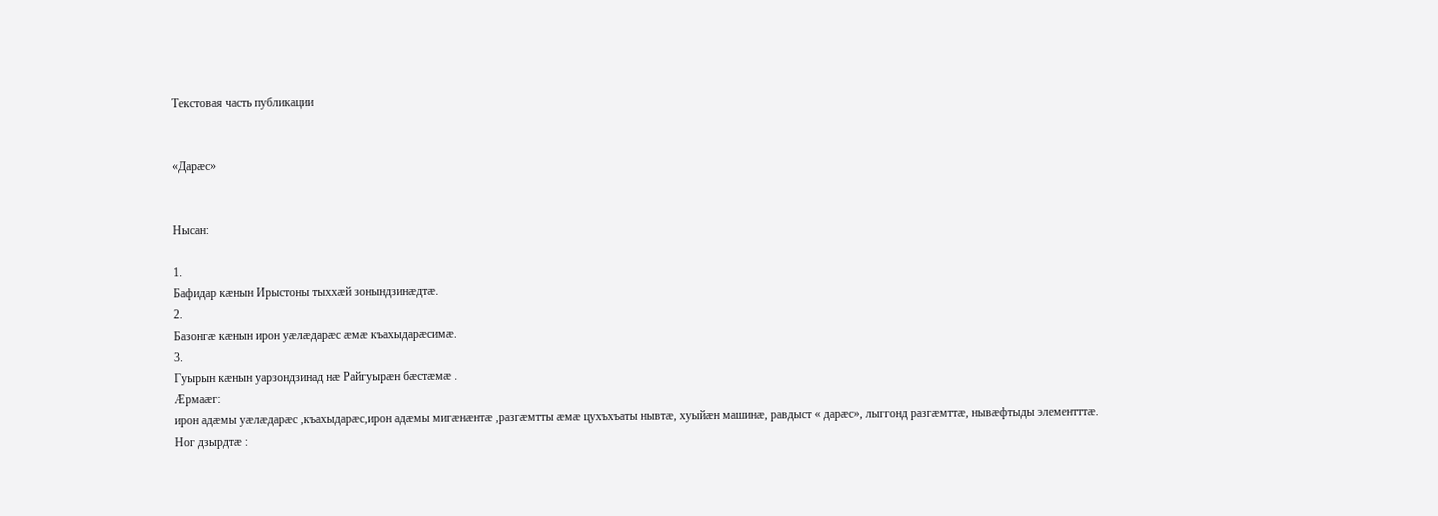Текстовая часть публикации


«Дарæс»


Нысан:

1.
Бафидар кæнын Ирыстоны тыххæй зонындзинæдтæ.
2.
Базонгæ кæнын ирон уæлæдарæс æмæ къахыдарæсимæ.
3.
Гуырын кæнын уарзондзинад нæ Райгуырæн бæстæмæ .
Æрмаæг:
ирон адæмы уæлæдарæс ,къахыдарæс,ирон адæмы мигæнæнтæ ,разгæмтты æмæ цухъхъаты нывтæ, хуыйæн машинæ, равдыст « дарæс», лыггонд разгæмттæ, нывæфтыды элементттæ.
Ног дзырдтæ :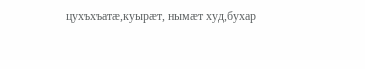цухъхъатæ,куырæт, нымæт худ,бухар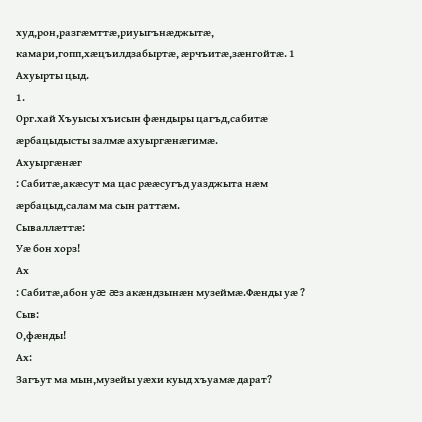худ,рон,разгæмттæ,риуыгънæджытæ, камари,гопп,хæцъилдзабыртæ, æрчъитæ,зæнгойтæ. 1
Ахуырты цыд.
1.
Орг.хай Хъуысы хъисын фæндыры цагъд,сабитæ æрбацыдысты залмæ ахуыргæнæгимæ.
Ахуыргæнæг
: Сабитæ,акæсут ма цас рææсугъд уазджыта нæм æрбацыд,салам ма сын раттæм.
Сываллæттæ:
Уæ бон хорз!
Ах
: Сабитæ,абон уæ æз акæндзынæн музеймæ.Фæнды уæ ?
Сыв:
О,фæнды!
Ах:
Загъут ма мын,музейы уæхи куыд хъуамæ дарат?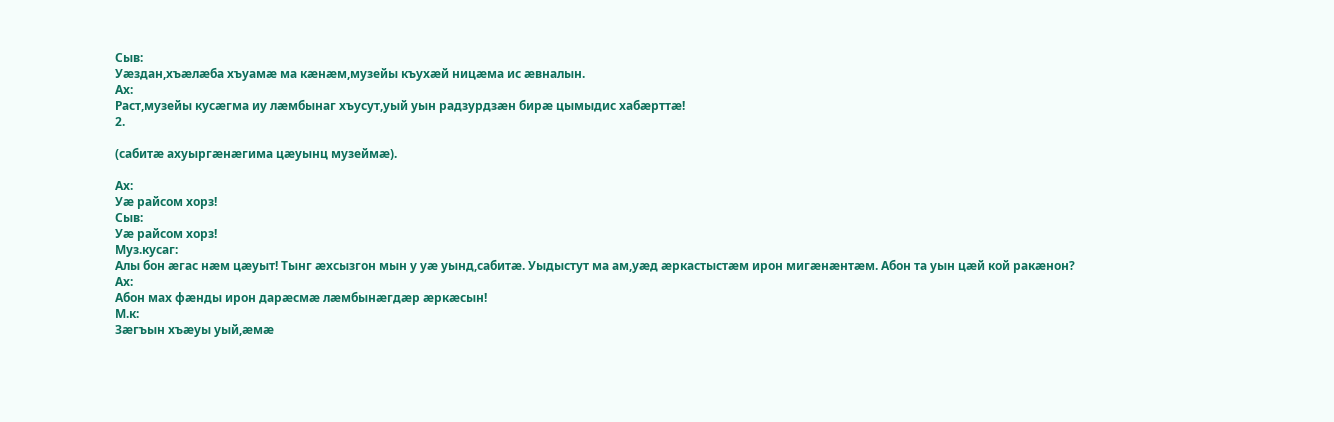Сыв:
Уæздан,хъæлæба хъуамæ ма кæнæм,музейы къухæй ницæма ис æвналын.
Ах:
Раст,музейы кусæгма иу лæмбынаг хъусут,уый уын радзурдзæн бирæ цымыдис хабæрттæ!
2.

(сабитæ ахуыргæнæгима цæуынц музеймæ).

Ах:
Уæ райсом хорз!
Сыв:
Уæ райсом хорз!
Муз.кусаг:
Алы бон æгас нæм цæуыт! Тынг æхсызгон мын у уæ уынд,сабитæ. Уыдыстут ма ам,уæд æркастыстæм ирон мигæнæнтæм. Абон та уын цæй кой ракæнон?
Ах:
Абон мах фæнды ирон дарæсмæ лæмбынæгдæр æркæсын!
М.к:
Зæгъын хъæуы уый,æмæ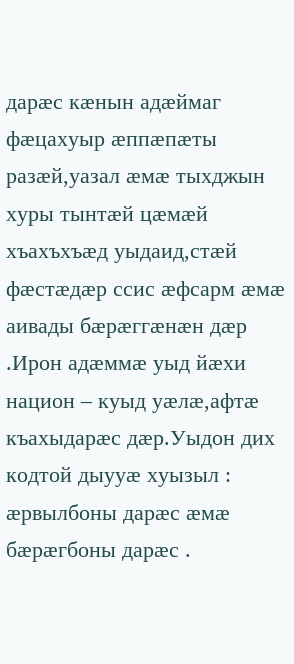дарæс кæнын адæймаг фæцахуыр æппæпæты разæй,уазал æмæ тыхджын хуры тынтæй цæмæй хъахъхъæд уыдаид,стæй фæстæдæр ссис æфсарм æмæ аивады бæрæггæнæн дæр .Ирон адæммæ уыд йæхи национ – куыд уæлæ,афтæ къахыдарæс дæр.Уыдон дих кодтой дыууæ хуызыл : æрвылбоны дарæс æмæ бæрæгбоны дарæс .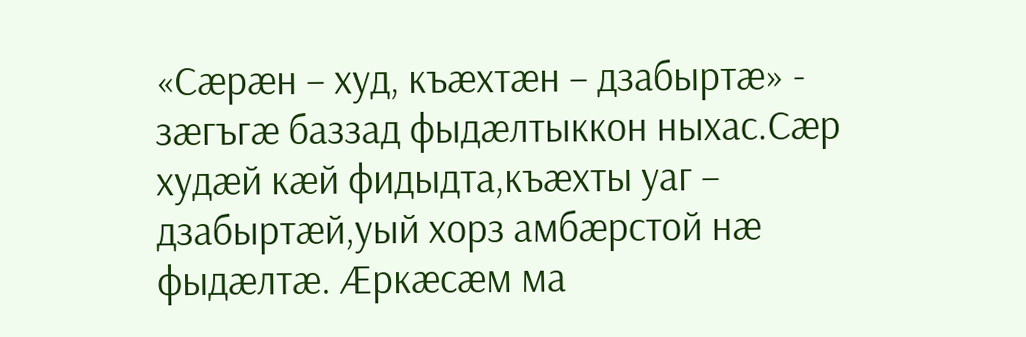«Сæрæн – худ, къæхтæн – дзабыртæ» - зæгъгæ баззад фыдæлтыккон ныхас.Сæр худæй кæй фидыдта,къæхты уаг – дзабыртæй,уый хорз амбæрстой нæ фыдæлтæ. Æркæсæм ма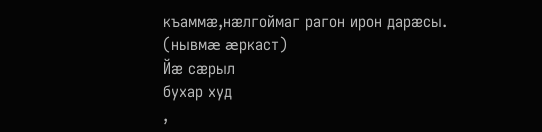къаммæ,нæлгоймаг рагон ирон дарæсы.
(нывмæ æркаст)
Йæ сæрыл
бухар худ
,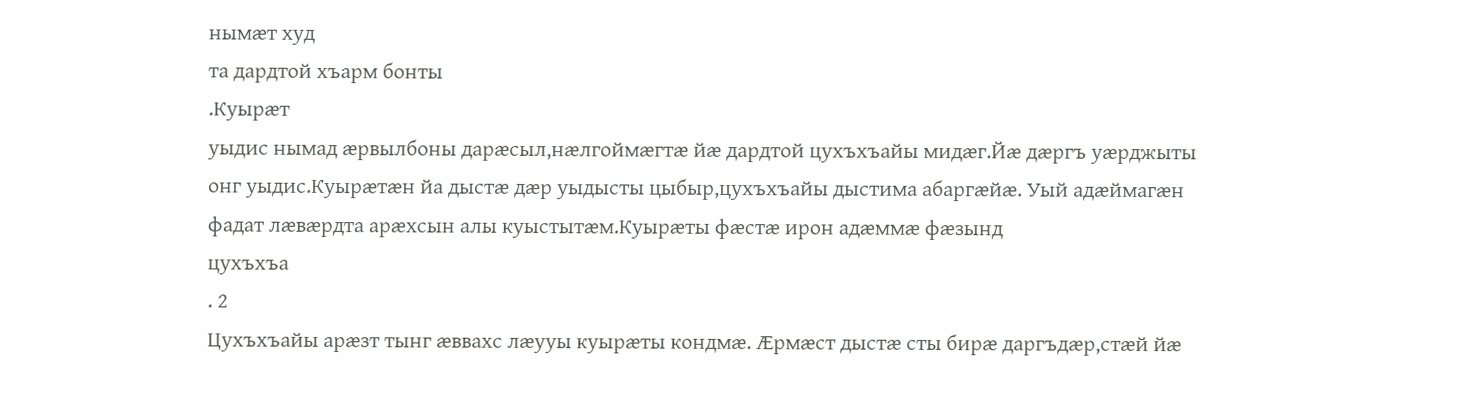нымæт худ
та дардтой хъарм бонты
.Куырæт
уыдис нымад æрвылбоны дарæсыл,нæлгоймæгтæ йæ дардтой цухъхъайы мидæг.Йæ дæргъ уæрджыты онг уыдис.Куырæтæн йа дыстæ дæр уыдысты цыбыр,цухъхъайы дыстима абаргæйæ. Уый адæймагæн фадат лæвæрдта арæхсын алы куыстытæм.Куырæты фæстæ ирон адæммæ фæзынд
цухъхъа
. 2
Цухъхъайы арæзт тынг æввахс лæууы куырæты кондмæ. Æрмæст дыстæ сты бирæ даргъдæр,стæй йæ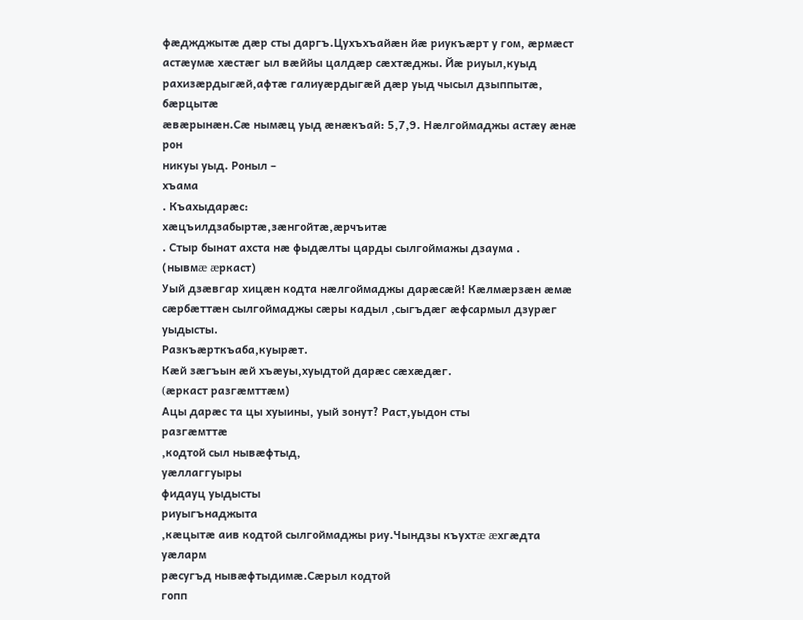фæджджытæ дæр сты даргъ.Цухъхъайæн йæ риукъæрт у гом, æрмæст астæумæ хæстæг ыл вæййы цалдæр сæхтæджы. Йæ риуыл,куыд рахизæрдыгæй,афтæ галиуæрдыгæй дæр уыд чысыл дзыппытæ,
бæрцытæ
æвæрынæн.Сæ нымæц уыд æнæкъай: 5,7,9. Нæлгоймаджы астæу æнæ
рон
никуы уыд. Роныл –
хъама
. Къахыдарæс:
хæцъилдзабыртæ,зæнгойтæ,æрчъитæ
. Стыр бынат ахста нæ фыдæлты царды сылгоймажы дзаума .
(нывмæ æркаст)
Уый дзæвгар хицæн кодта нæлгоймаджы дарæсæй! Кæлмæрзæн æмæ сæрбæттæн сылгоймаджы сæры кадыл ,сыгъдæг æфсармыл дзурæг уыдысты.
Разкъæрткъаба,куырæт.
Кæй зæгъын æй хъæуы,хуыдтой дарæс сæхæдæг.
(æркаст разгæмттæм)
Ацы дарæс та цы хуыины, уый зонут? Раст,уыдон сты
разгæмттæ
,кодтой сыл нывæфтыд,
уæллаггуыры
фидауц уыдысты
риуыгънаджыта
,кæцытæ аив кодтой сылгоймаджы риу.Чындзы къухтæ æхгæдта
уæларм
рæсугъд нывæфтыдимæ.Сæрыл кодтой
гопп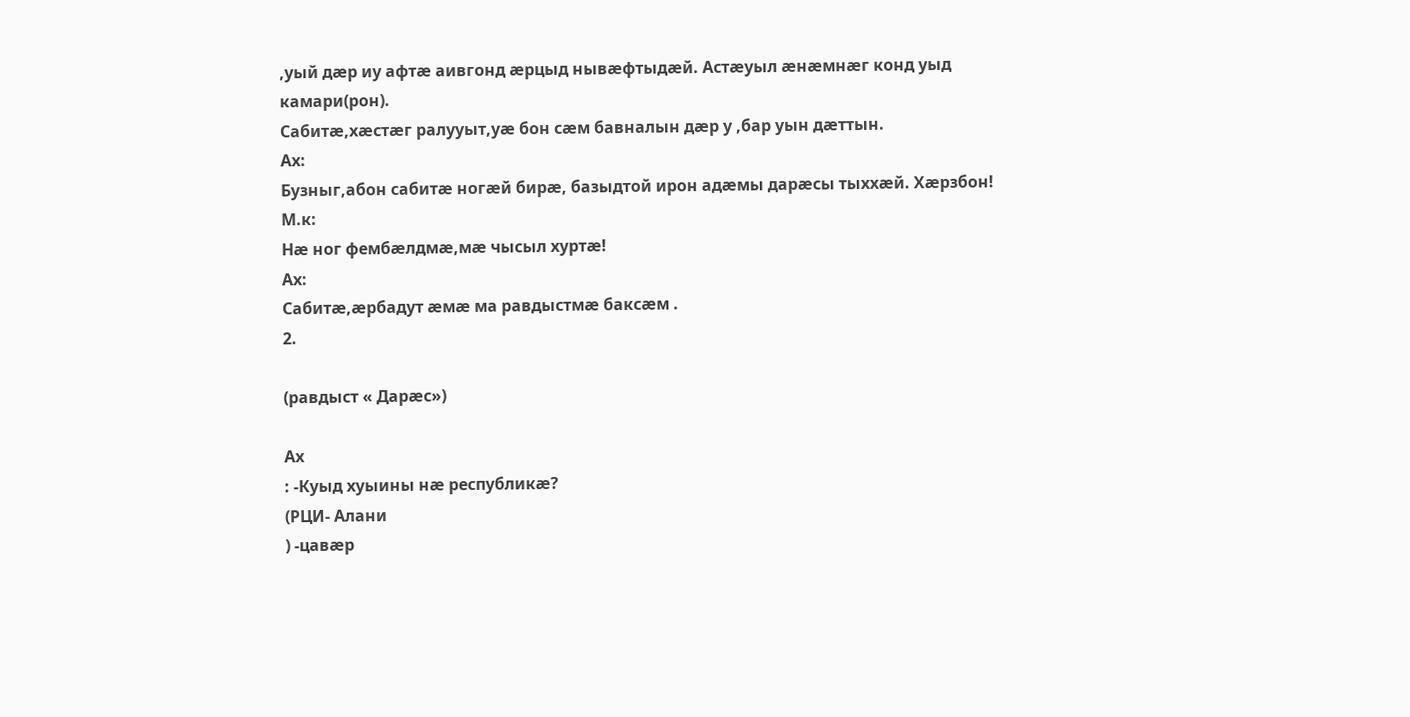,уый дæр иу афтæ аивгонд æрцыд нывæфтыдæй. Астæуыл æнæмнæг конд уыд
камари(рон).
Сабитæ,хæстæг ралууыт,уæ бон сæм бавналын дæр у ,бар уын дæттын.
Ах:
Бузныг,абон сабитæ ногæй бирæ, базыдтой ирон адæмы дарæсы тыххæй. Хæрзбон!
М.к:
Нæ ног фембæлдмæ,мæ чысыл хуртæ!
Ах:
Сабитæ,æрбадут æмæ ма равдыстмæ баксæм .
2.

(равдыст « Дарæс»)

Ах
: -Куыд хуыины нæ республикæ?
(РЦИ- Алани
) -цавæр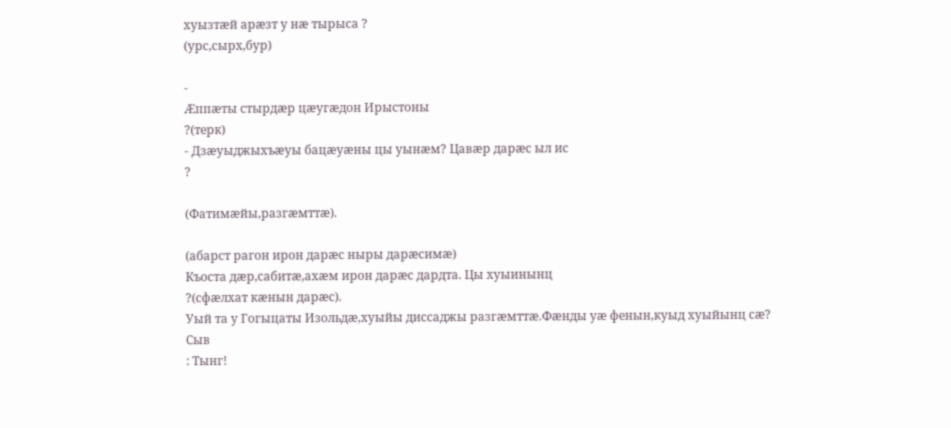хуызтæй арæзт у нæ тырыса ?
(урс,сырх,бур)

-
Æппæты стырдæр цæугæдон Ирыстоны
?(терк)
- Дзæуыджыхъæуы бацæуæны цы уынæм? Цавæр дарæс ыл ис
?

(Фатимæйы,разгæмттæ).

(абарст рагон ирон дарæс ныры дарæсимæ)
Къоста дæр,сабитæ,ахæм ирон дарæс дардта. Цы хуыинынц
?(сфæлхат кæнын дарæс).
Уый та у Гогыцаты Изольдæ,хуыйы диссаджы разгæмттæ.Фæнды уæ фенын,куыд хуыйынц сæ?
Сыв
: Тынг!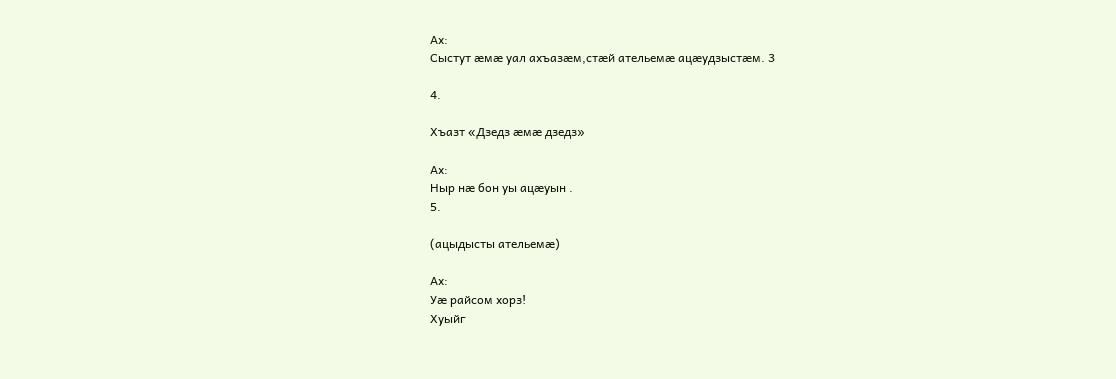Ах:
Сыстут æмæ уал ахъазæм,стæй ательемæ ацæудзыстæм. 3

4.

Хъазт «Дзедз æмæ дзедз»

Ах:
Ныр нæ бон уы ацæуын .
5.

(ацыдысты ательемæ)

Ах:
Уæ райсом хорз!
Хуыйг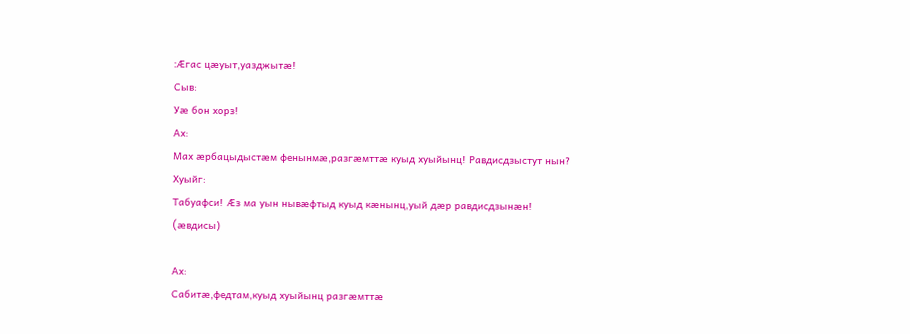:Æгас цæуыт,уазджытæ!
Сыв:
Уæ бон хорз!
Ах:
Мах æрбацыдыстæм фенынмæ,разгæмттæ куыд хуыйынц! Равдисдзыстут нын?
Хуыйг:
Табуафси! Æз ма уын нывæфтыд куыд кæнынц,уый дæр равдисдзынæн!
(æвдисы)

Ах:
Сабитæ,федтам,куыд хуыйынц разгæмттæ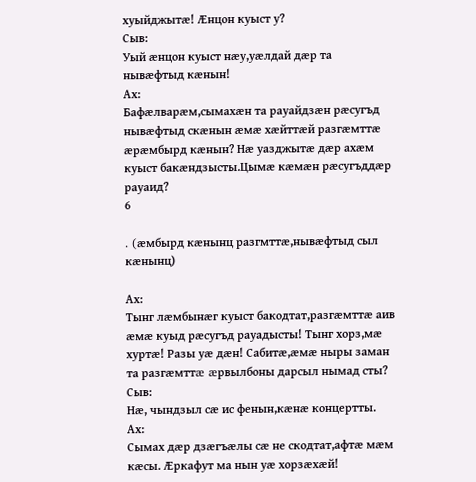хуыйджытæ! Æнцон куыст у?
Сыв:
Уый æнцон куыст нæу,уæлдай дæр та нывæфтыд кæнын!
Ах:
Бафæлварæм,сымахæн та рауайдзæн рæсугъд нывæфтыд скæнын æмæ хæйттæй разгæмттæ æрæмбырд кæнын? Нæ уазджытæ дæр ахæм куыст бакæндзысты.Цымæ кæмæн рæсугъддæр рауаид?
6

. (æмбырд кæнынц разгмттæ,нывæфтыд сыл кæнынц)

Ах:
Тынг лæмбынæг куыст бакодтат,разгæмттæ аив æмæ куыд рæсугъд рауадысты! Тынг хорз,мæ хуртæ! Разы уæ дæн! Сабитæ,æмæ ныры заман та разгæмттæ æрвылбоны дарсыл нымад сты?
Сыв:
Нæ, чындзыл сæ ис фенын,кæнæ концертты.
Ах:
Сымах дæр дзæгъæлы сæ не скодтат,афтæ мæм кæсы. Æркафут ма нын уæ хорзæхæй!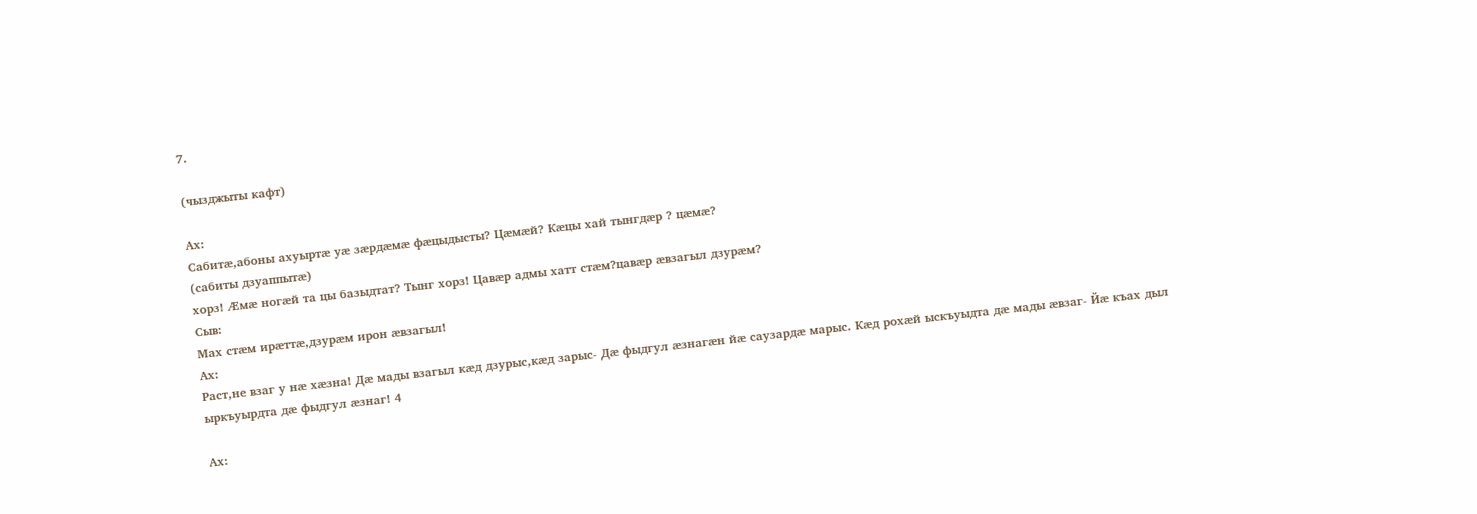7.

(чызджыты кафт)

Ах:
Сабитæ,абоны ахуыртæ уæ зæрдæмæ фæцыдысты? Цæмæй? Кæцы хай тынгдæр ? цæмæ?
(сабиты дзуаппытæ)
хорз! Æмæ ногæй та цы базыдтат? Тынг хорз! Цавæр адмы хатт стæм?цавæр æвзагыл дзурæм?
Сыв:
Мах стæм ирæттæ,дзурæм ирон æвзагыл!
Ах:
Раст,не взаг у нæ хæзна! Дæ мады взагыл кæд дзурыс,кæд зарыс- Дæ фыдгул æзнагæн йæ саузардæ марыс. Кæд рохæй ыскъуыдта дæ мады æвзаг- Йæ къах дыл ыркъуырдта дæ фыдгул æзнаг! 4

Ах: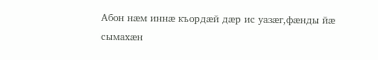Абон нæм иннæ къордæй дæр ис уазæг,фæнды йæ сымахæн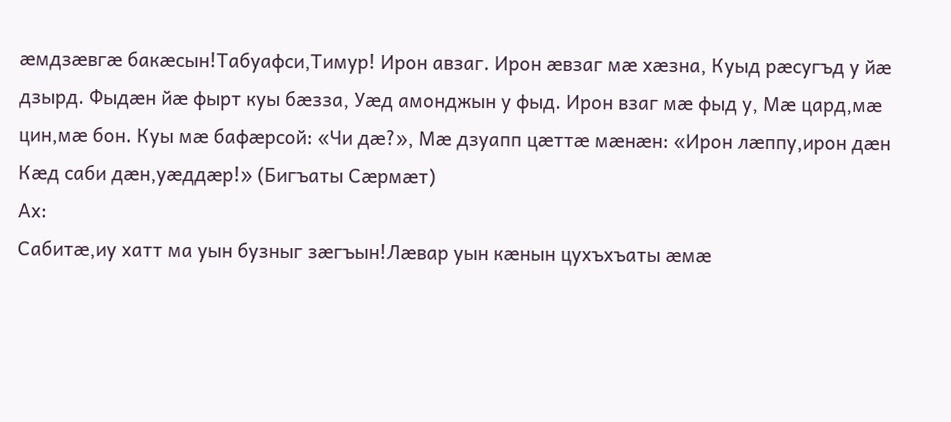æмдзæвгæ бакæсын!Табуафси,Тимур! Ирон авзаг. Ирон æвзаг мæ хæзна, Куыд рæсугъд у йæ дзырд. Фыдæн йæ фырт куы бæзза, Уæд амонджын у фыд. Ирон взаг мæ фыд у, Мæ цард,мæ цин,мæ бон. Куы мæ бафæрсой: «Чи дæ?», Мæ дзуапп цæттæ мæнæн: «Ирон лæппу,ирон дæн Кæд саби дæн,уæддæр!» (Бигъаты Сæрмæт)
Ах:
Сабитæ,иу хатт ма уын бузныг зæгъын!Лæвар уын кæнын цухъхъаты æмæ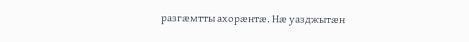разгæмтты ахорæнтæ. Нæ уазджытæн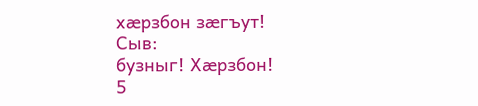хæрзбон зæгъут!
Сыв:
бузныг! Хæрзбон!
5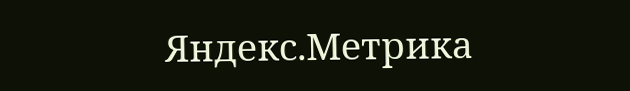Яндекс.Метрика